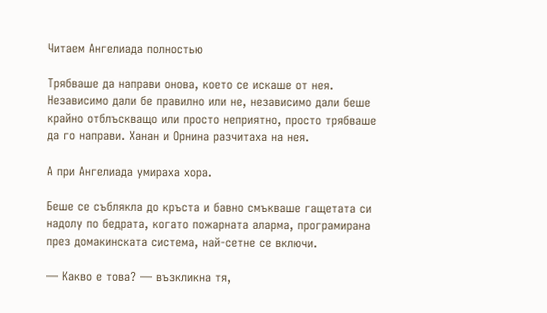Читаем Ангелиада полностью

Трябваше да направи онова, което се искаше от нея. Независимо дали бе правилно или не, независимо дали беше крайно отблъскващо или просто неприятно, просто трябваше да го направи. Ханан и Орнина разчитаха на нея.

А при Ангелиада умираха хора.

Беше се съблякла до кръста и бавно смъкваше гащетата си надолу по бедрата, когато пожарната аларма, програмирана през домакинската система, най-сетне се включи.

— Какво е това? — възкликна тя,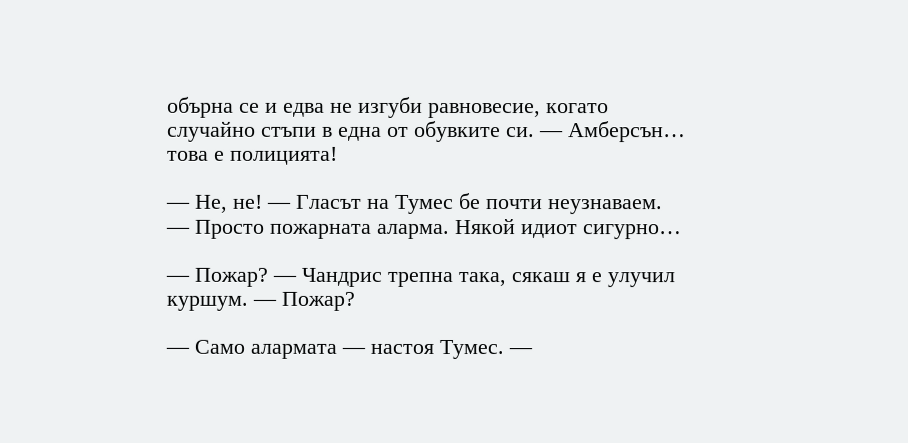обърна се и едва не изгуби равновесие, когато случайно стъпи в една от обувките си. — Амберсън… това е полицията!

— Не, не! — Гласът на Тумес бе почти неузнаваем. — Просто пожарната аларма. Някой идиот сигурно…

— Пожар? — Чандрис трепна така, сякаш я е улучил куршум. — Пожар?

— Само алармата — настоя Тумес. —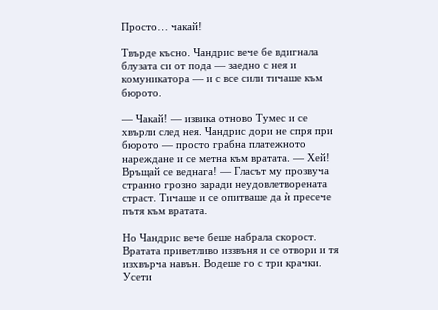Просто… чакай!

Твърде късно. Чандрис вече бе вдигнала блузата си от пода — заедно с нея и комуникатора — и с все сили тичаше към бюрото.

— Чакай! — извика отново Тумес и се хвърли след нея. Чандрис дори не спря при бюрото — просто грабна платежното нареждане и се метна към вратата. — Хей! Връщай се веднага! — Гласът му прозвуча странно грозно заради неудовлетворената страст. Тичаше и се опитваше да ѝ пресече пътя към вратата.

Но Чандрис вече беше набрала скорост. Вратата приветливо иззвъня и се отвори и тя изхвърча навън. Водеше го с три крачки. Усети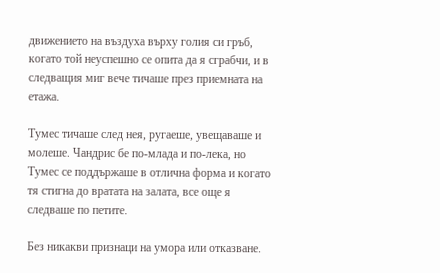движението на въздуха върху голия си гръб, когато той неуспешно се опита да я сграбчи, и в следващия миг вече тичаше през приемната на етажа.

Тумес тичаше след нея, ругаеше, увещаваше и молеше. Чандрис бе по-млада и по-лека, но Тумес се поддържаше в отлична форма и когато тя стигна до вратата на залата, все още я следваше по петите.

Без никакви признаци на умора или отказване.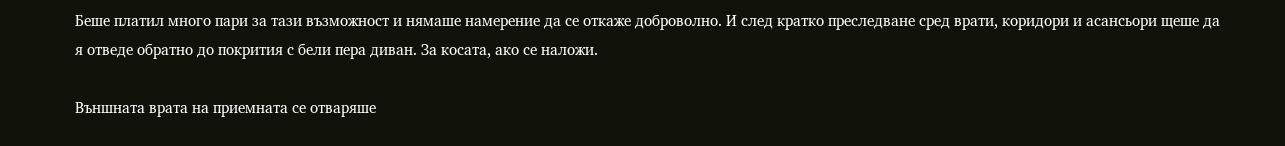Беше платил много пари за тази възможност и нямаше намерение да се откаже доброволно. И след кратко преследване сред врати, коридори и асансьори щеше да я отведе обратно до покрития с бели пера диван. За косата, ако се наложи.

Външната врата на приемната се отваряше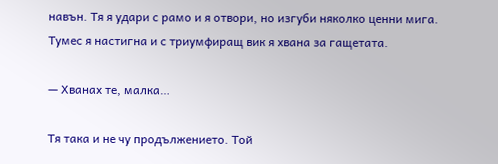навън. Тя я удари с рамо и я отвори, но изгуби няколко ценни мига. Тумес я настигна и с триумфиращ вик я хвана за гащетата.

— Хванах те, малка…

Тя така и не чу продължението. Той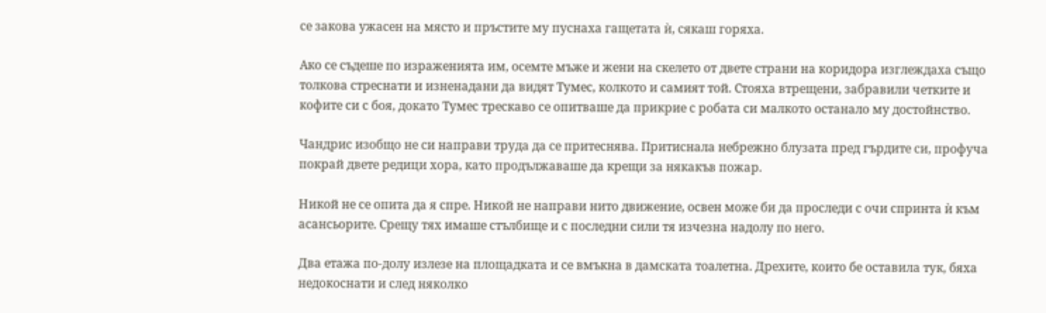се закова ужасен на място и пръстите му пуснаха гащетата ѝ, сякаш горяха.

Ако се съдеше по израженията им, осемте мъже и жени на скелето от двете страни на коридора изглеждаха също толкова стреснати и изненадани да видят Тумес, колкото и самият той. Стояха втрещени, забравили четките и кофите си с боя, докато Тумес трескаво се опитваше да прикрие с робата си малкото останало му достойнство.

Чандрис изобщо не си направи труда да се притеснява. Притиснала небрежно блузата пред гърдите си, профуча покрай двете редици хора, като продължаваше да крещи за някакъв пожар.

Никой не се опита да я спре. Никой не направи нито движение, освен може би да проследи с очи спринта ѝ към асансьорите. Срещу тях имаше стълбище и с последни сили тя изчезна надолу по него.

Два етажа по-долу излезе на площадката и се вмъкна в дамската тоалетна. Дрехите, които бе оставила тук, бяха недокоснати и след няколко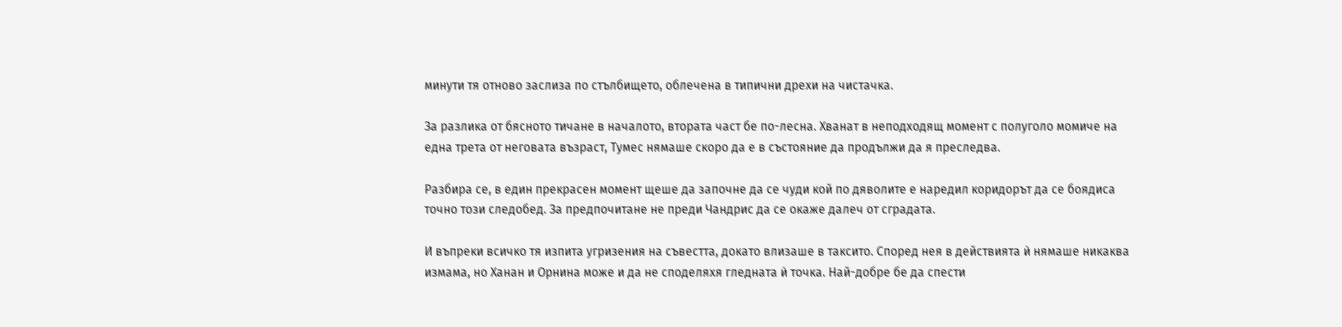минути тя отново заслиза по стълбището, облечена в типични дрехи на чистачка.

За разлика от бясното тичане в началото, втората част бе по-лесна. Хванат в неподходящ момент с полуголо момиче на една трета от неговата възраст, Тумес нямаше скоро да е в състояние да продължи да я преследва.

Разбира се, в един прекрасен момент щеше да започне да се чуди кой по дяволите е наредил коридорът да се боядиса точно този следобед. За предпочитане не преди Чандрис да се окаже далеч от сградата.

И въпреки всичко тя изпита угризения на съвестта, докато влизаше в таксито. Според нея в действията ѝ нямаше никаква измама, но Ханан и Орнина може и да не споделяхя гледната ѝ точка. Най-добре бе да спести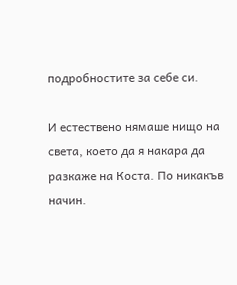подробностите за себе си.

И естествено нямаше нищо на света, което да я накара да разкаже на Коста. По никакъв начин.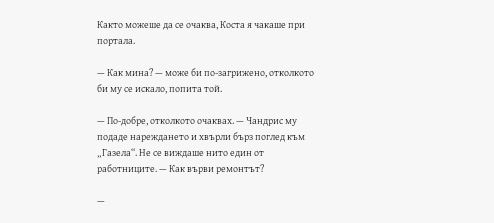Както можеше да се очаква, Коста я чакаше при портала.

— Как мина? — може би по-загрижено, отколкото би му се искало, попита той.

— По-добре, отколкото очаквах. — Чандрис му подаде нареждането и хвърли бърз поглед към „Газела“. Не се виждаше нито един от работниците. — Как върви ремонтът?

—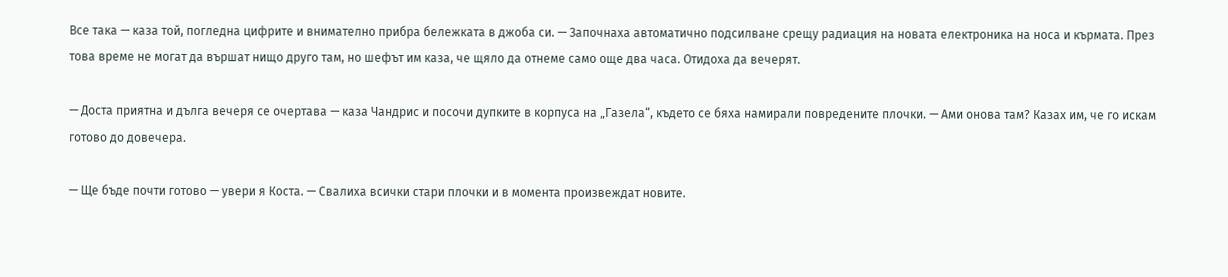Все така — каза той, погледна цифрите и внимателно прибра бележката в джоба си. — Започнаха автоматично подсилване срещу радиация на новата електроника на носа и кърмата. През това време не могат да вършат нищо друго там, но шефът им каза, че щяло да отнеме само още два часа. Отидоха да вечерят.

— Доста приятна и дълга вечеря се очертава — каза Чандрис и посочи дупките в корпуса на „Газела“, където се бяха намирали повредените плочки. — Ами онова там? Казах им, че го искам готово до довечера.

— Ще бъде почти готово — увери я Коста. — Свалиха всички стари плочки и в момента произвеждат новите.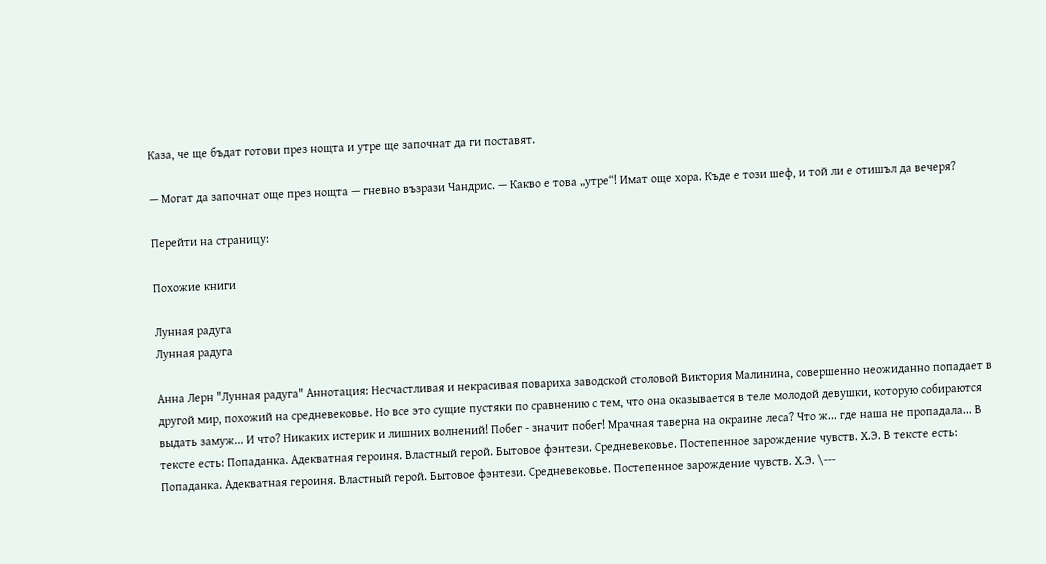Каза, че ще бъдат готови през нощта и утре ще започнат да ги поставят.

— Могат да започнат още през нощта — гневно възрази Чандрис. — Какво е това „утре“! Имат още хора. Къде е този шеф, и той ли е отишъл да вечеря?

Перейти на страницу:

Похожие книги

Лунная радуга
Лунная радуга

Анна Лерн "Лунная радуга" Аннотация: Несчастливая и некрасивая повариха заводской столовой Виктория Малинина, совершенно неожиданно попадает в другой мир, похожий на средневековье. Но все это сущие пустяки по сравнению с тем, что она оказывается в теле молодой девушки, которую собираются выдать замуж... И что? Никаких истерик и лишних волнений! Побег - значит побег! Мрачная таверна на окраине леса? Что ж... где наша не пропадала... В тексте есть: Попаданка. Адекватная героиня. Властный герой. Бытовое фэнтези. Средневековье. Постепенное зарождение чувств. Х.Э. В тексте есть: Попаданка. Адекватная героиня. Властный герой. Бытовое фэнтези. Средневековье. Постепенное зарождение чувств. Х.Э. \---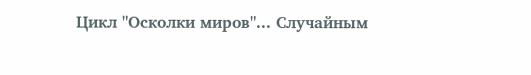Цикл "Осколки миров"... Случайным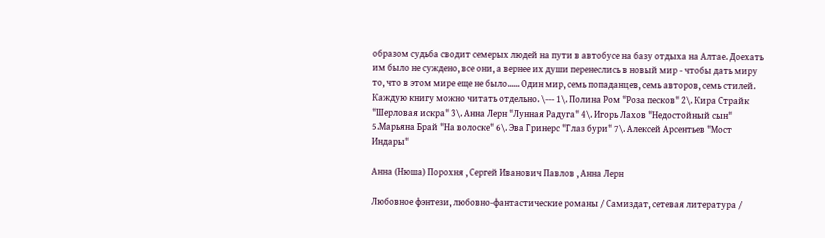образом судьба сводит семерых людей на пути в автобусе на базу отдыха на Алтае. Доехать им было не суждено, все они, а вернее их души перенеслись в новый мир - чтобы дать миру то, что в этом мире еще не было...... Один мир, семь попаданцев, семь авторов, семь стилей. Каждую книгу можно читать отдельно. \--- 1\. Полина Ром "Роза песков" 2\. Кира Страйк "Шерловая искра" 3\. Анна Лерн "Лунная Радуга" 4\. Игорь Лахов "Недостойный сын" 5.Марьяна Брай "На волоске" 6\. Эва Гринерс "Глаз бури" 7\. Алексей Арсентьев "Мост Индары"

Анна (Нюша) Порохня , Сергей Иванович Павлов , Анна Лерн

Любовное фэнтези, любовно-фантастические романы / Самиздат, сетевая литература /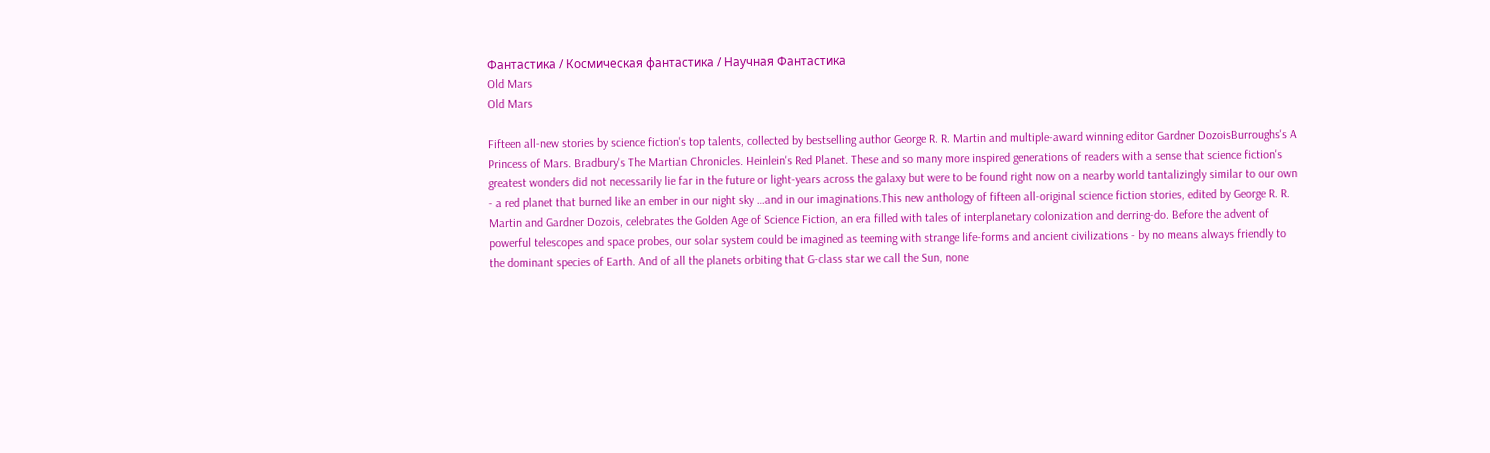Фантастика / Космическая фантастика / Научная Фантастика
Old Mars
Old Mars

Fifteen all-new stories by science fiction's top talents, collected by bestselling author George R. R. Martin and multiple-award winning editor Gardner DozoisBurroughs's A Princess of Mars. Bradbury's The Martian Chronicles. Heinlein's Red Planet. These and so many more inspired generations of readers with a sense that science fiction's greatest wonders did not necessarily lie far in the future or light-years across the galaxy but were to be found right now on a nearby world tantalizingly similar to our own - a red planet that burned like an ember in our night sky …and in our imaginations.This new anthology of fifteen all-original science fiction stories, edited by George R. R. Martin and Gardner Dozois, celebrates the Golden Age of Science Fiction, an era filled with tales of interplanetary colonization and derring-do. Before the advent of powerful telescopes and space probes, our solar system could be imagined as teeming with strange life-forms and ancient civilizations - by no means always friendly to the dominant species of Earth. And of all the planets orbiting that G-class star we call the Sun, none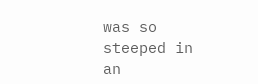was so steeped in an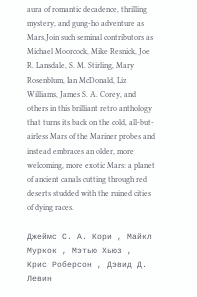aura of romantic decadence, thrilling mystery, and gung-ho adventure as Mars.Join such seminal contributors as Michael Moorcock, Mike Resnick, Joe R. Lansdale, S. M. Stirling, Mary Rosenblum, Ian McDonald, Liz Williams, James S. A. Corey, and others in this brilliant retro anthology that turns its back on the cold, all-but-airless Mars of the Mariner probes and instead embraces an older, more welcoming, more exotic Mars: a planet of ancient canals cutting through red deserts studded with the ruined cities of dying races.

Джеймс С. А. Кори , Майкл Муркок , Мэтью Хьюз , Крис Роберсон , Дэвид Д. Левин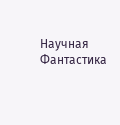Научная Фантастика